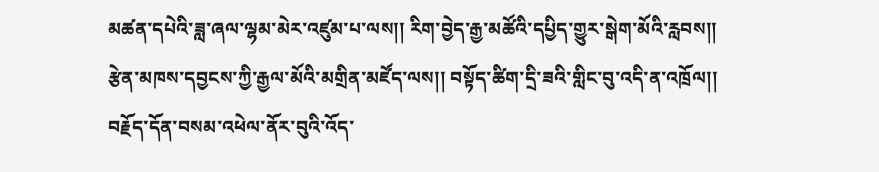མཚན་དཔེའི་ཟླ་ཞལ་ལྷམ་མེར་འཛུམ་པ་ལས།། རིག་བྱེད་རྒྱ་མཚོའི་དཔྱིད་གྱུར་སྒེག་མོའི་རླབས།། རྩེན་མཁས་དབྱངས་ཀྱི་རྒྱལ་མོའི་མགྲིན་མཛོད་ལས།། བསྟོད་ཚིག་དྲི་ཟའི་གླིང་བུ་འདི་ན་འཁྲོལ།།
བརྗོད་དོན་བསམ་འཕེལ་ནོར་བུའི་འོད་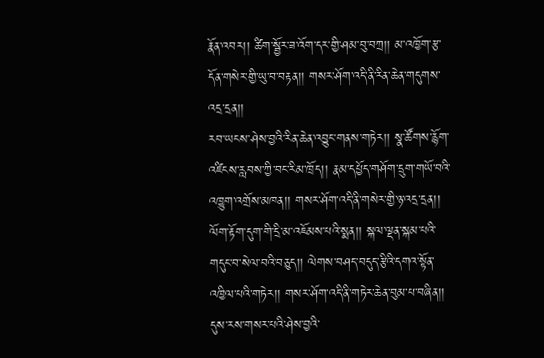རྣོན་འབར།། ཚིག་སྦྱོར་ཟ་འོག་དར་གྱི་ཤམ་བུ་བཀྲ།། མ་འཁྱོག་རྩ་དོན་གསེར་གྱི་ཡུ་བ་བརྟན།། གསར་ཤོག་འདི་ནི་རིན་ཆེན་གདུགས་འདྲ་དྲན།།
རབ་ཡངས་ཤེས་བྱའི་རིན་ཆེན་འབྱུང་གནས་གཏེར།། སྣ་ཚོགས་རྙོག་འཛིངས་རླབས་ཀྱི་བང་རིམ་ཁྲོད།། རྣམ་དཔྱོད་གཤོག་དྲུག་གཡོ་བའི་འཁྱུག་འགྲོས་མཁན།། གསར་ཤོག་འདི་ནི་གསེར་གྱི་ཉ་འདྲ་དྲན།།
ལོག་རྟོག་དུག་གི་དྲི་མ་འཇོམས་པའི་སྨན།། སྐལ་ལྡན་སྐམ་པའི་གདུང་བ་སེལ་བའི་བཅུད།། ལེགས་བཤད་བདུད་རྩིའི་དགའ་སྟོན་འཁྱིལ་པའི་གཏེར།། གསར་ཤོག་འདི་ནི་གཏེར་ཆེན་བུམ་པ་བཞིན།།
དུས་རས་གསར་པའི་ཤེས་བྱའི་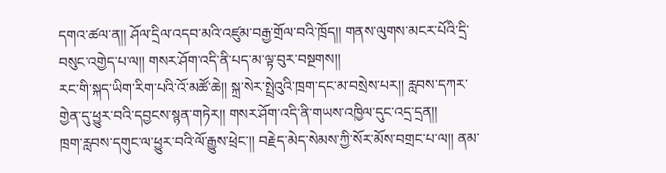དགའ་ཚལ་ན།། ཤོལ་དྲིལ་འདབ་མའི་འཛུམ་བརྒྱ་གྲོལ་བའི་ཁྲོད།། གནས་ལུགས་མངར་པོའི་དྲི་བསུང་འགྱེད་པ་ལ།། གསར་ཤོག་འདི་ནི་པད་མ་ལྟ་བུར་བསྔགས།།
རང་གི་སྐད་ཡིག་རིག་པའི་འོ་མཚོ་ཆེ།། སྐྲ་སེར་སྤྲེའུའི་ཁྲག་དང་མ་བསྲེས་པར།། རླབས་དཀར་ གྱེན་དུ་ཕྱུར་བའི་དབྱངས་སྙན་གཏེར།། གསར་ཤོག་འདི་ནི་གཡས་འཁྱིལ་དུང་འདྲ་དྲན།།
ཁྲག་རླབས་དགུང་ལ་ཕྱུར་བའི་ལོ་རྒྱུས་ཕྲེང་།། བརྗེད་མེད་སེམས་ཀྱི་སོར་མོས་བགྲང་པ་ལ།། ནམ་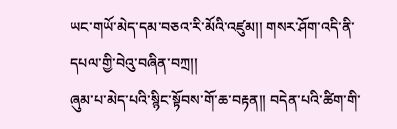ཡང་གཡོ་མེད་དམ་བཅའ་རི་མོའི་འཛུམ།། གསར་ཤོག་འདི་ནི་དཔལ་གྱི་བེའུ་བཞིན་བཀྲ།།
ཞུམ་པ་མེད་པའི་སྙིང་སྟོབས་གོ་ཆ་བརྟན།། བདེན་པའི་ཚིག་གི་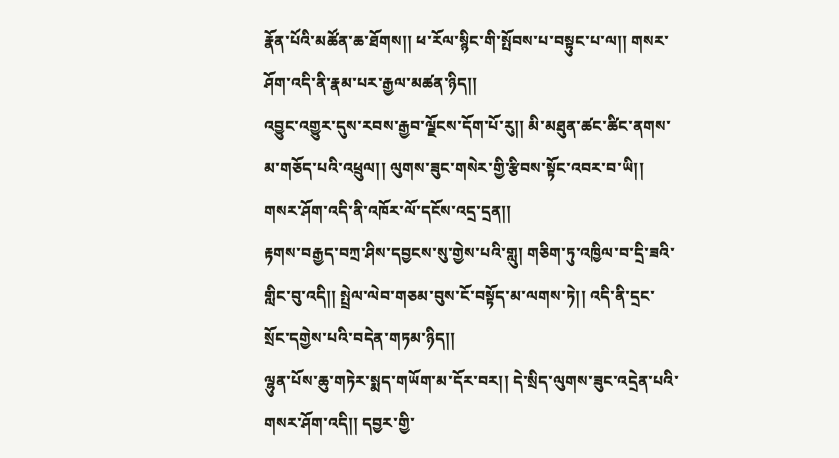རྣོན་པོའི་མཚོན་ཆ་ཐོགས།། ཕ་རོལ་སྙིང་གི་སྤོབས་པ་བསྟུང་པ་ལ།། གསར་ཤོག་འདི་ནི་རྣམ་པར་རྒྱལ་མཚན་ཉིད།།
འབྱུང་འགྱུར་དུས་རབས་རྒྱབ་ལྗོངས་དོག་པོ་རུ།། མི་མཐུན་ཚང་ཚིང་ནགས་མ་གཅོད་པའི་འཕྲུལ།། ལུགས་ཟུང་གསེར་གྱི་རྩིབས་སྟོང་འབར་བ་ཡི།། གསར་ཤོག་འདི་ནི་འཁོར་ལོ་དངོས་འདྲ་དྲན།།
རྟགས་བརྒྱད་བཀྲ་ཤིས་དབྱངས་སུ་གྱེས་པའི་གླུ། གཅིག་ཏུ་འཁྱིལ་བ་དྲི་ཟའི་གླིང་བུ་འདི།། སྤྲེལ་ལེབ་གཅམ་བུས་ངོ་བསྟོད་མ་ལགས་ཏེ།། འདི་ནི་དྲང་སྲོང་དགྱེས་པའི་བདེན་གཏམ་ཉིད།།
ལྷུན་པོས་ཆུ་གཏེར་སྨད་གཡོག་མ་དོར་བར།། དེ་སྲིད་ལུགས་ཟུང་འདྲེན་པའི་གསར་ཤོག་འདི།། དབྱར་གྱི་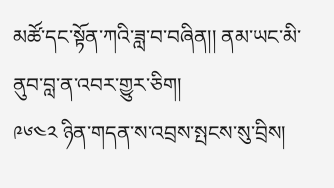མཚོ་དང་སྟོན་ཀའི་ཟླ་བ་བཞིན།། ནམ་ཡང་མི་ནུབ་བླ་ན་འབར་གྱུར་ཅིག།
༩༦༤༢ ཉིན་གདན་ས་འབྲས་སྤངས་སུ་བྲིས།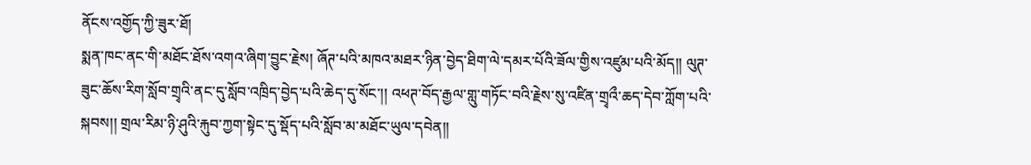ནོངས་འགྱོད་ཀྱི་ཟུར་ཐོ།
སྨན་ཁང་ནང་གི་མཐོང་ཐོས་འགའ་ཞིག་བྱུང་རྗེས། ཞོཊ་པའི་མཁའ་མཐར་ཉིན་བྱེད་ཐིག་ལེ་དམར་པོའི་ཟོལ་གྱིས་འཛུམ་པའི་མོད།། ལུཊ་ཟུང་ཆོས་རིག་སློབ་གྲྭའི་ནང་དུ་སློབ་འཁྲིད་བྱེད་པའི་ཆེད་དུ་སོང་།། འཕཊ་བོད་རྒྱལ་གླུ་གཏོང་བའི་རྗེས་སུ་འཛིན་གྲྭའྀ་ཆད་དེབ་ཀློག་པའི་སྐབས།། གྲལ་རིམ་ཉི་ཤུའི་རྐུབ་ཀྱག་སྟེང་དུ་སྡོད་པའི་སློབ་མ་མཐོང་ཡུལ་དབེན།།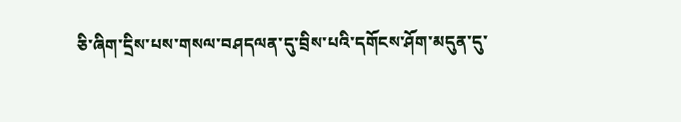ཅི་ཞིག་དྲིས་པས་གསལ་བཤདལན་དུ་བྲིས་པའི་དགོངས་ཤོག་མདུན་དུ་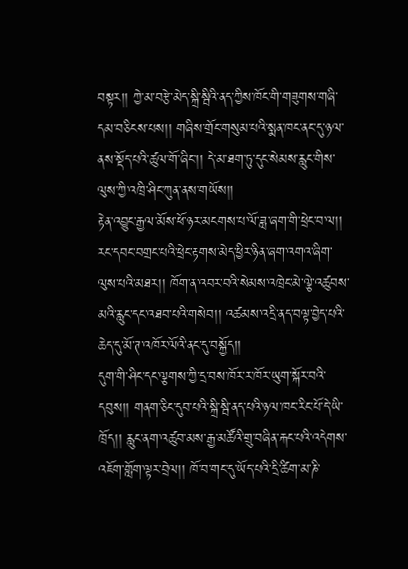བསྟར།། ཀྱེ་མ་བརྩེ་མེད་སྐྲི་སྦིའི་ནད་ཀྱིས་ཁོང་གི་གཟུགས་གཞི་དམ་བཅིངས་པས།། གཞིས་གྲོང་གསུམ་པའི་སྨན་ཁང་ནང་དུ་ཉལ་ནས་སྡོད་པའི་ཚུལ་གོ་ཞིང་།། དེ་མ་ཐག་ཏུ་དུང་སེམས་རླུང་གིས་ལུས་ཀྱི་འཁྲི་ཤིང་ཀུན་ནས་གཡོས།།
རྟེན་འབྱུང་རྒྱལ་མོས་ཕོ་ཉར་མངགས་པ་ལོ་ཟླ་ཞག་གི་ཕྲེང་བ་ལ།། རང་དབང་བགྲང་པའི་ཕྲེང་རྟགས་མེད་ཕྱིར་ཉིན་ཞག་འགའ་ཞིག་ལུས་པའི་མཐར།། ཁོག་ན་འབར་བའི་སེམས་འཁྲེང་མེ་ལྕེ་འཚུབས་མའི་རླུང་དང་འཐབ་པའི་གསེབ།། འཚམས་འདྲི་ནད་བལྟ་བྱེད་པའི་ཆེད་དུ་མོ་ཊ་འཁོར་ལོའི་ནང་དུ་བསྐྱོད།།
དུག་གི་ཤིང་དང་ལྕགས་ཀྱི་དྲ་བས་ཁོར་ར་ཁོར་ཡུག་སྐོར་བའི་དབུས།། གནག་ཅིང་དུབ་པའི་སྐྲི་སྦི་ནད་པའི་ཉལ་ཁང་རིང་པོ་དེ་ཡི་ཁྲོད།། རླུང་ནག་འཚུབ་མས་རྒྱ་མཚོའི་གྲུ་བཞིན་རྐང་པའི་འདེགས་འཇོག་གློག་ལྟར་བྲེལ།། ཁོ་བ་གང་དུ་ཡོད་པའི་དྲི་ཚིག་མ་ཎི་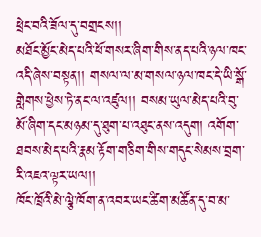ཕྲེང་བའི་ཟོལ་དུ་བགྲངས།།
མཐོང་མྱོང་མེད་པའི་ཕོ་གསར་ཞིག་གིས་ནད་པའི་ཉལ་ཁང་འདི་ཞེས་བསྟན།། གསལ་ལ་མ་གསལ་ཉལ་ཁང་དེ་ཡི་སྒོ་གླེགས་ཕྱེས་ཏེ་ནང་ལ་འཛུལ།། བསམ་ཡུལ་མེད་པའི་བུ་མོ་ཞིག་དང་མཉམ་དུ་ཐུག་པ་འཐུང་ནས་འདུག། འགོག་ཐབས་མེད་པའི་རྣམ་རྟོག་གཅིག་གིས་གདུང་སེམས་བྲག་རི་འཇའ་ལྟར་ཡལ།།
ཁོང་ཁྲོའི་མེ་ལྕེ་ཁོག་ན་འབར་ཡང་ཚིག་མཚོན་དུ་བ་མ་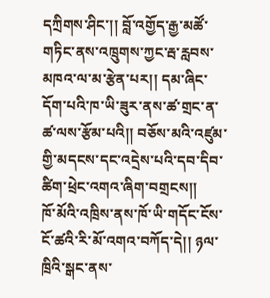དཀྲིགས་ཤིང་།། བློ་འགྱོད་རྒྱ་མཚོ་གཏིང་ནས་འཁྲུགས་ཀྱང་རྦ་རླབས་མཁའ་ལ་མ་རྩེན་པར།། དམ་ཞིང་དོག་པའི་ཁ་ཡི་ཟུར་ནས་ཚ་གྲང་ན་ཚ་ལས་རྩོམ་པའི།། བཅོས་མའི་འཛུམ་གྱི་མདངས་དང་འདྲེས་པའི་དབ་དིབ་ཚིག་ཕྲེང་འགའ་ཞིག་བགྲངས།།
ཁོ་མོའི་འཁྲིས་ནས་ཁོ་ཡི་གདོང་ངོས་ངོ་ཚའི་རི་མོ་འགའ་བཀོད་དེ།། ཉལ་ཁྲིའི་སྒང་ནས་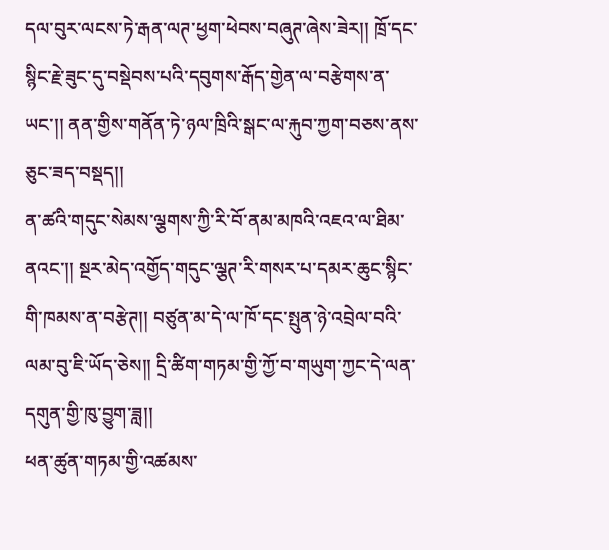དལ་བུར་ལངས་ཏེ་རྒན་ལཊ་ཕྱག་ཕེབས་བཞུཊ་ཞེས་ཟེར།། ཁྲོ་དང་སྙིང་རྗེ་ཟུང་དུ་བསྡེབས་པའི་དབུགས་རྒོད་གྱེན་ལ་བརྩེགས་ན་ཡང་།། ནན་གྱིས་གནོན་ཏེ་ཉལ་ཁྲིའི་སྒང་ལ་རྐུབ་ཀྱག་བཅས་ནས་ཅུང་ཟད་བསྡད།།
ན་ཚའི་གདུང་སེམས་ལྕགས་ཀྱི་རི་བོ་ནམ་མཁའི་འཇའ་ལ་ཐིམ་ནའང་།། སྔར་མེད་འགྱོད་གདུང་ལྕཊ་རི་གསར་པ་དམར་ཆུང་སྙིང་གི་ཁམས་ན་བརྩེཊ།། བཙུན་མ་དེ་ལ་ཁོ་དང་སྤུན་ཉེ་འབྲེལ་བའི་ལམ་བུ་ཇི་ཡོད་ཅེས།། དྲི་ཚིག་གཏམ་གྱི་ཀྱོ་བ་གཡུག་ཀྱང་དེ་ལན་དགུན་གྱི་ཁུ་བྱུག་ཟླ།།
ཕན་ཚུན་གཏམ་གྱི་འཚམས་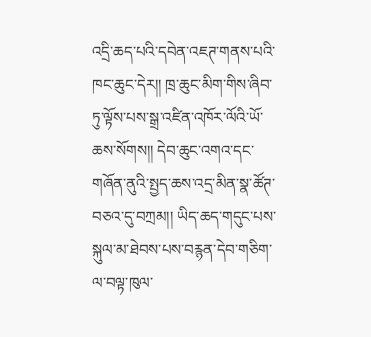འདྲི་ཆད་པའི་དབེན་འཇཊ་གནས་པའི་ཁང་ཆུང་དེར།། ཁྲ་ཆུང་མིག་གིས་ཞིབ་ཏུ་ལྟོས་པས་སྒྲ་འཛིན་འཁོར་ལོའི་ཡོ་ཆས་སོགས།། དེབ་ཆུང་འགའ་དང་གཞོན་ནུའི་སྤྱད་ཆས་འདྲ་མིན་སྣ་ཚོཊ་བཅའ་དུ་བཀྲམ།། ཡིད་ཆད་གདུང་པས་སྐུལ་མ་ཐེབས་པས་བརྙན་དེབ་གཅིག་ལ་བལྟ་ཁུལ་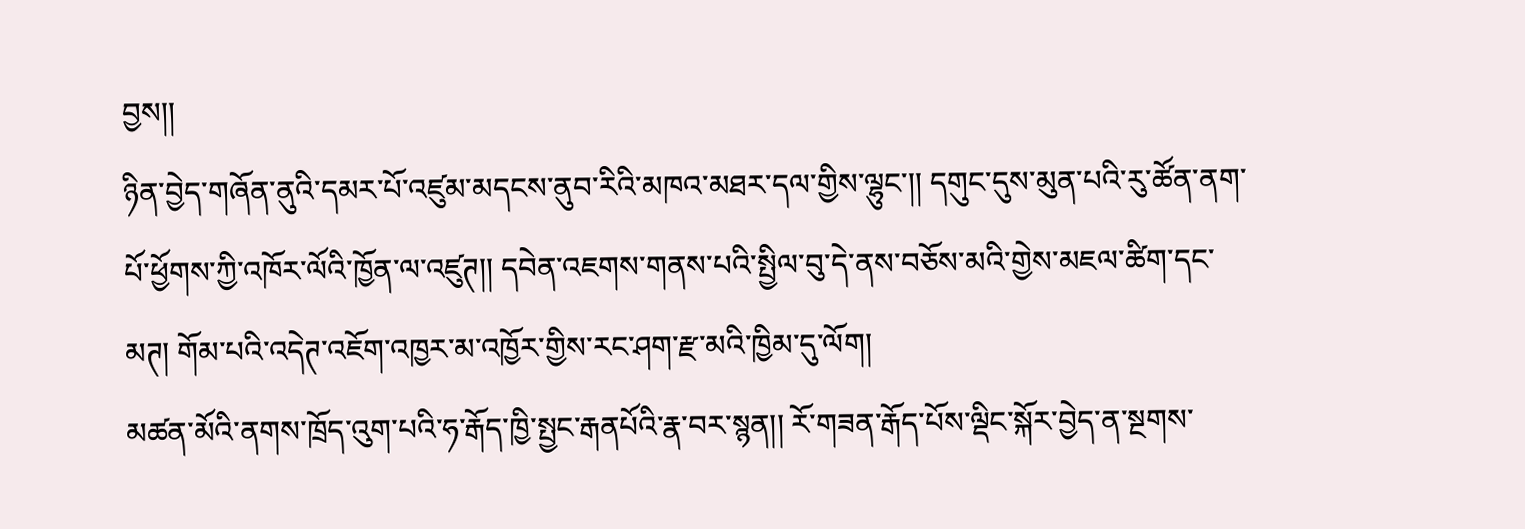བྱས།།
ཉིན་བྱེད་གཞོན་ནུའི་དམར་པོ་འཛུམ་མདངས་ནུབ་རིའི་མཁའ་མཐར་དལ་གྱིས་ལྷུང་།། དགུང་དུས་མུན་པའི་རུ་ཚོན་ནག་པོ་ཕྱོགས་ཀྱི་འཁོར་ལོའི་ཁྱོན་ལ་འཛུཊ།། དབེན་འཇགས་གནས་པའི་སྤྱིལ་བུ་དེ་ནས་བཅོས་མའི་གྱེས་མཇལ་ཚིག་དང་མཊ། གོམ་པའི་འདེཊ་འཇོག་འཁྱར་མ་འཁྱོར་གྱིས་རང་ཤག་རྫ་མའི་ཁྱིམ་དུ་ལོག།
མཚན་མོའི་ནགས་ཁྲོད་འུག་པའི་ཧ་རྒོད་ཁྱི་སྤྱང་རྒནཔོའི་རྣ་བར་སྙན།། རོ་གཟན་རྒོད་པོས་ལྡིང་སྐོར་བྱེད་ན་སྔགས་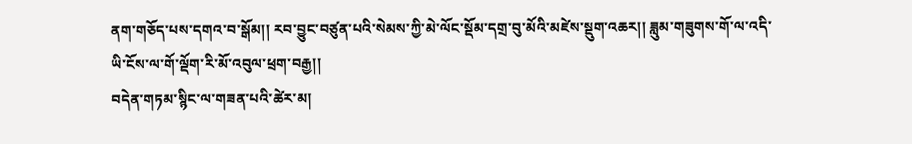ནག་གཅོད་པས་དགའ་བ་སྒོམ།། རབ་བྱུང་བཙུན་པའི་སེམས་ཀྱི་མེ་ལོང་སྡོམ་དགྲ་བུ་མོའི་མཛེས་སྡུག་འཆར།། ཟླུམ་གཟུགས་གོ་ལ་འདི་ཡི་ངོས་ལ་གོ་ལྡོག་རི་མོ་འབུལ་ཕྲག་བརྒྱ།།
བདེན་གཏམ་སྙིང་ལ་གཟན་པའི་ཚེར་མ།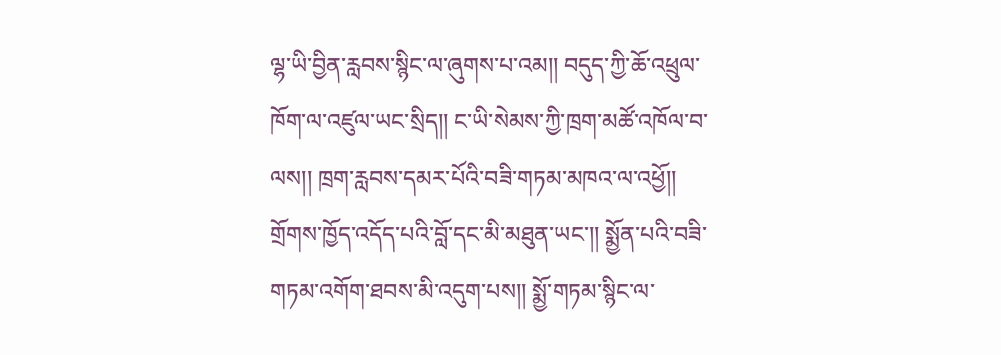ལྷ་ཡི་བྱིན་རླབས་སྙིང་ལ་ཞུགས་པ་འམ།། བདུད་ཀྱི་ཆོ་འཕྲུལ་ཁོག་ལ་འཛུལ་ཡང་སྲིད།། ང་ཡི་སེམས་ཀྱི་ཁྲག་མཚོ་འཁོལ་བ་ལས།། ཁྲག་རླབས་དམར་པོའི་བཟི་གཏམ་མཁའ་ལ་འཕྱོ།།
གྲོགས་ཁྱོད་འདོད་པའི་བློ་དང་མི་མཐུན་ཡང་།། སྨྱོན་པའི་བཟི་གཏམ་འགོག་ཐབས་མི་འདུག་པས།། སྨྱོ་གཏམ་སྙིང་ལ་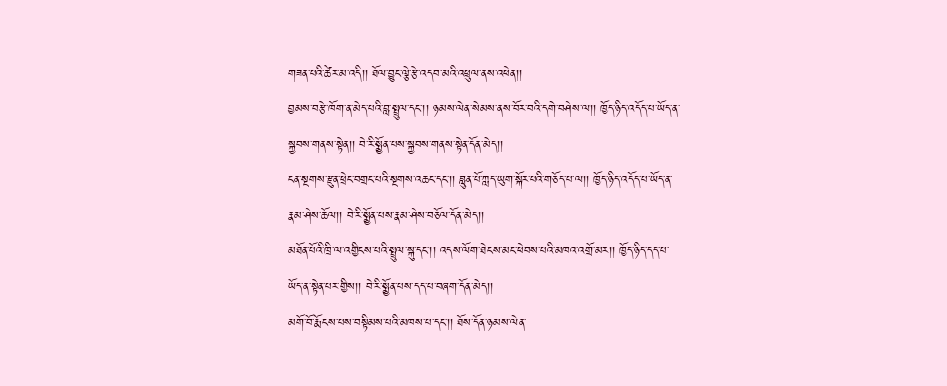གཟན་པའི་ཚེར་མ་འདི།། ཐོལ་བྱུང་ལྕེ་རྩེ་འདབ་མའི་འཕྲུལ་ནས་འཕེན།།
བྱམས་བརྩེ་ཁོག་ན་མེད་པའི་བླ་སྤྲུལ་དང་།། ཉམས་ལེན་སེམས་ནས་བོར་བའི་དགེ་བཤེས་ལ།། ཁྱོད་ཉིད་འདོད་པ་ཡོད་ན་སྐྱབས་གནས་སྟེན།། བེ་རི་སྨྱོན་པས་སྐྱབས་གནས་སྟེན་དོན་མེད།།
ངན་སྔགས་རྫུན་ཕྲེང་བགྲང་པའི་སྔགས་འཆང་དང་།། བླུན་པོ་ཀླད་ཡུག་སྐོར་པའི་གཅོད་པ་ལ།། ཁྱོད་ཉིད་འདོད་པ་ཡོད་ན་རྣམ་ཤེས་ཆོལ།། བེ་རི་སྨྱོན་པས་རྣམ་ཤེས་བཅོལ་དོན་མེད།།
མཐོན་པོའི་ཁྲི་ལ་འགྱིངས་པའི་སྤྲུལ་སྐུ་དང་།། འདས་ལོག་ཐེངས་མང་ཕེབས་པའི་མཁའ་འགྲོ་མར།། ཁྱོད་ཉིད་དད་པ་ཡོད་ན་སྟེན་པར་གྱིས།། བེ་རི་སྨྱོན་པས་དད་པ་བཞག་དོན་མེད།།
མགོ་བོ་རྨོངས་པས་བསྟིམས་པའི་མཁས་པ་དང་།། ཐོས་དོན་ཉམས་ལེན་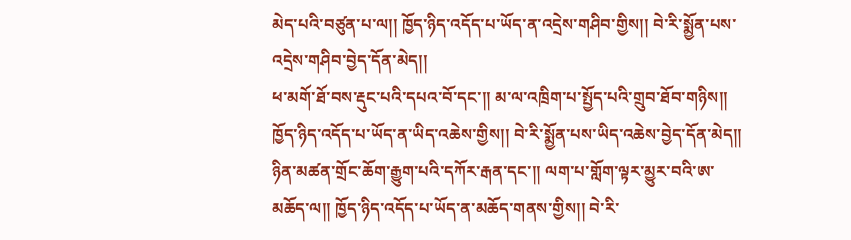མེད་པའི་བཙུན་པ་ལ།། ཁྱོད་ཉིད་འདོད་པ་ཡོད་ན་འདྲེས་གཤིབ་གྱིས།། བེ་རི་སྨྱོན་པས་འདྲེས་གཤིབ་བྱེད་དོན་མེད།།
ཕ་མགོ་ཐོ་བས་རྡུང་པའི་དཔའ་བོ་དང་།། མ་ལ་འཁྲིག་པ་སྤྱོད་པའི་གྲུབ་ཐོབ་གཉིས།། ཁྱོད་ཉིད་འདོད་པ་ཡོད་ན་ཡིད་འཆེས་གྱིས།། བེ་རི་སྨྱོན་པས་ཡིད་འཆེས་བྱེད་དོན་མེད།།
ཉིན་མཚན་གྲོང་ཆོག་རྒྱུག་པའི་དཀོར་རྒན་དང་།། ལག་པ་གློག་ལྟར་མྱུར་བའི་ཨ་མཆོད་ལ།། ཁྱོད་ཉིད་འདོད་པ་ཡོད་ན་མཆོད་གནས་གྱིས།། བེ་རི་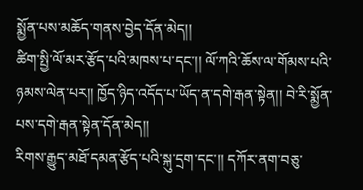སྨྱོན་པས་མཆོད་གནས་བྱེད་དོན་མེད།།
ཚིག་སྤྱི་ལོ་མར་རྩོད་པའི་མཁས་པ་དང་།། ལོ་ཀའི་ཆོས་ལ་གོམས་པའི་ཉམས་ལེན་པར།། ཁྱོད་ཉིད་འདོད་པ་ཡོད་ན་དགེ་རྒན་སྟེན།། བེ་རི་སྨྱོན་པས་དགེ་རྒན་སྟེན་དོན་མེད།།
རིགས་རྒྱུད་མཐོ་དམན་རྩོད་པའི་སྐུ་དྲག་དང་།། དཀོར་ནག་བཅུ་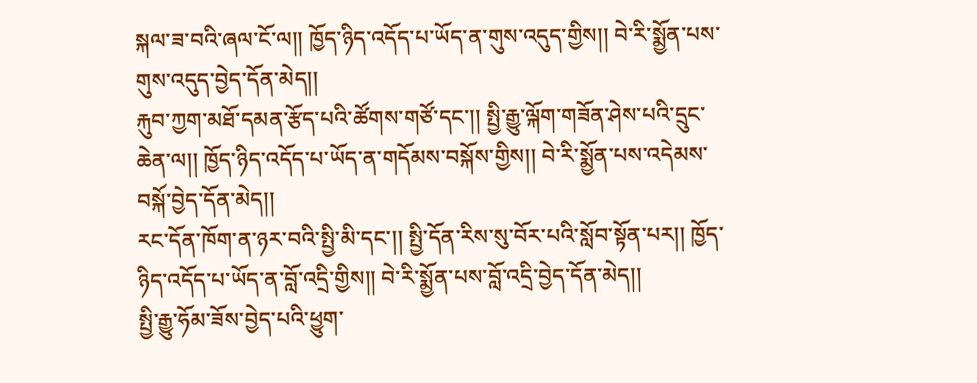སྐལ་ཟ་བའི་ཞལ་ངོ་ལ།། ཁྱོད་ཉིད་འདོད་པ་ཡོད་ན་གུས་འདུད་གྱིས།། བེ་རི་སྨྱོན་པས་གུས་འདུད་བྱེད་དོན་མེད།།
རྐུབ་ཀྱག་མཐོ་དམན་རྩོད་པའི་ཚོགས་གཙོ་དང་།། སྤྱི་རྒྱུ་ལྐོག་གཟོན་ཤེས་པའི་དྲུང་ཆེན་ལ།། ཁྱོད་ཉིད་འདོད་པ་ཡོད་ན་གདོམས་བསྐོས་གྱིས།། བེ་རི་སྨྱོན་པས་འདེམས་བསྐོ་བྱེད་དོན་མེད།།
རང་དོན་ཁོག་ན་ཉར་བའི་སྤྱི་མི་དང་།། སྤྱི་དོན་རིས་སུ་བོར་པའི་སློབ་སྟོན་པར།། ཁྱོད་ཉིད་འདོད་པ་ཡོད་ན་བློ་འདྲི་གྱིས།། བེ་རི་སྨྱོན་པས་བློ་འདྲི་བྱེད་དོན་མེད།།
སྤྱི་རྒྱུ་ཧོམ་ཟོས་བྱེད་པའི་ཕྱུག་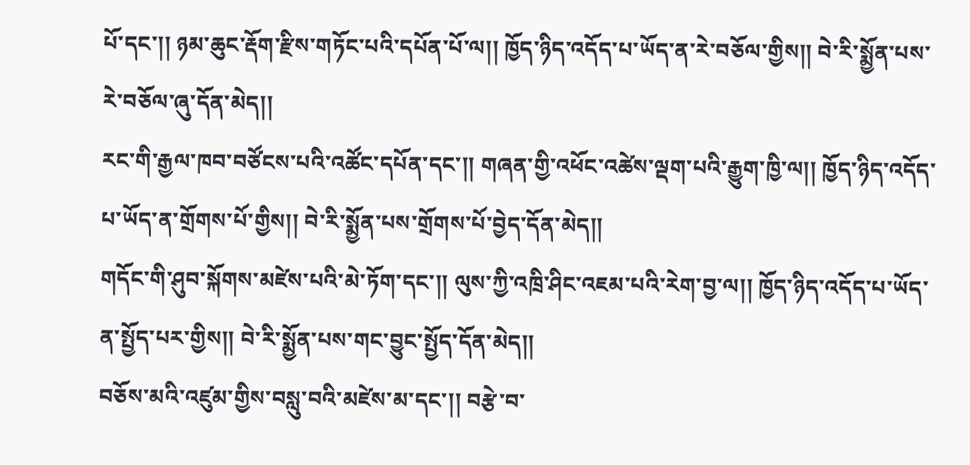པོ་དང་།། ཉམ་ཆུང་རྡོག་རྫིས་གཏོང་པའི་དཔོན་པོ་ལ།། ཁྱོད་ཉིད་འདོད་པ་ཡོད་ན་རེ་བཅོལ་གྱིས།། བེ་རི་སྨྱོན་པས་རེ་བཅོལ་ཞུ་དོན་མེད།།
རང་གི་རྒྱལ་ཁབ་བཙོངས་པའི་འཚོང་དཔོན་དང་།། གཞན་གྱི་འཕོང་འཚེས་ལྡག་པའི་རྒྱུག་ཁྱི་ལ།། ཁྱོད་ཉིད་འདོད་པ་ཡོད་ན་གྲོགས་པོ་གྱིས།། བེ་རི་སྨྱོན་པས་གྲོགས་པོ་བྱེད་དོན་མེད།།
གདོང་གི་ཤུབ་སྐོགས་མཛེས་པའི་མེ་ཏོག་དང་།། ལུས་ཀྱི་འཁྲི་ཤིང་འཇམ་པའི་རེག་བྱ་ལ།། ཁྱོད་ཉིད་འདོད་པ་ཡོད་ན་སྤྱོད་པར་གྱིས།། བེ་རི་སྨྱོན་པས་གང་བྱུང་སྤྱོད་དོན་མེད།།
བཅོས་མའི་འཛུམ་གྱིས་བསླུ་བའི་མཛེས་མ་དང་།། བརྩེ་བ་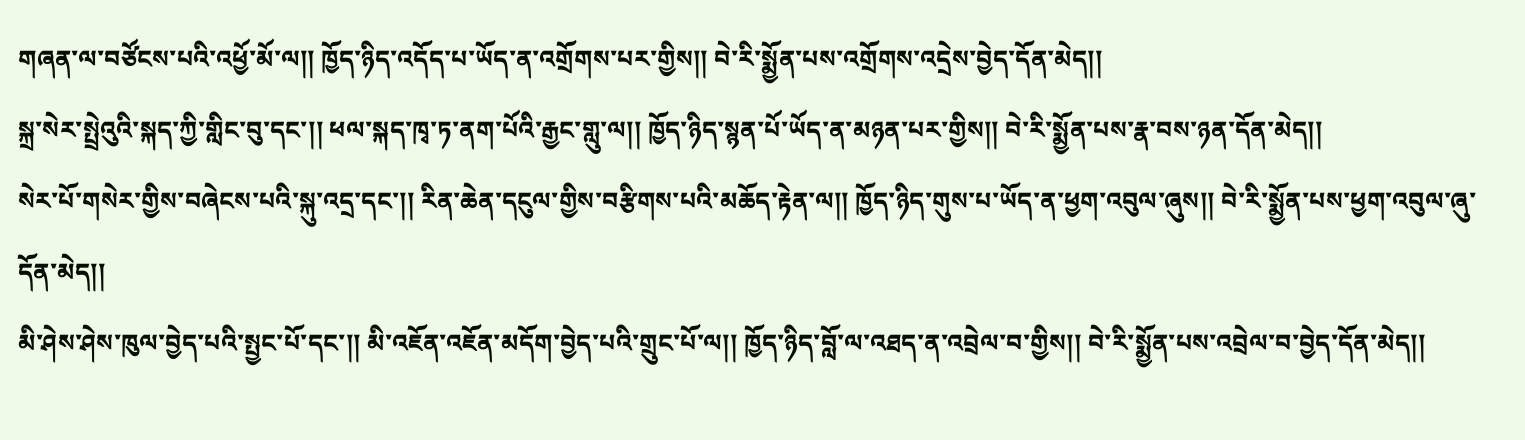གཞན་ལ་བཙོངས་པའི་འཕྱོ་མོ་ལ།། ཁྱོད་ཉིད་འདོད་པ་ཡོད་ན་འགྲོགས་པར་གྱིས།། བེ་རི་སྨྱོན་པས་འགྲོགས་འདྲེས་བྱེད་དོན་མེད།།
སྐྲ་སེར་སྤྲེའུའི་སྐད་ཀྱི་གླིང་བུ་དང་།། ཕལ་སྐད་ཁྭ་ཏ་ནག་པོའི་རྒྱང་གླུ་ལ།། ཁྱོད་ཉིད་སྙན་པོ་ཡོད་ན་མཉན་པར་གྱིས།། བེ་རི་སྨྱོན་པས་རྣ་བས་ཉན་དོན་མེད།།
སེར་པོ་གསེར་གྱིས་བཞེངས་པའི་སྐུ་འདྲ་དང་།། རིན་ཆེན་དངུལ་གྱིས་བརྩིགས་པའི་མཆོད་རྟེན་ལ།། ཁྱོད་ཉིད་གུས་པ་ཡོད་ན་ཕྱག་འབུལ་ཞུས།། བེ་རི་སྨྱོན་པས་ཕྱག་འབུལ་ཞུ་དོན་མེད།།
མི་ཤེས་ཤེས་ཁུལ་བྱེད་པའི་སྤྱང་པོ་དང་།། མི་འཇོན་འཇོན་མདོག་བྱེད་པའི་གྲུང་པོ་ལ།། ཁྱོད་ཉིད་བློ་ལ་འཐད་ན་འབྲེལ་བ་གྱིས།། བེ་རི་སྨྱོན་པས་འབྲེལ་བ་བྱེད་དོན་མེད།།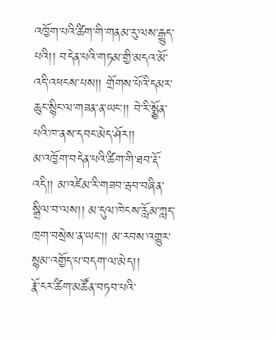འཁྱོག་པའི་ཚིག་གི་གནམ་རུ་ལས་རྒྱུད་པའི།། བདེན་པའི་གཏམ་གྱི་མདའ་མོ་འདི་འཕངས་པས།། གྲོགས་པོའི་དམར་ཆུང་སྙིང་ལ་གཟན་ན་ཡང་།། བེ་རི་སྨྱོན་པའི་ཁ་ནས་དབང་མེད་ཤོར།།
མ་འཁྱོག་བདེན་པའི་ཚིག་གི་ཐབ་རྡོ་འདི།། མ་འཛེམ་རི་གཟབ་རྦབ་བཞིན་སྒྲིལ་བ་ལས།། མ་དུལ་ཁེངས་རློམ་ཀླད་ཁྲག་བསྲེས་ན་ཡང་།། མ་རབས་འགྱུར་སྙམ་འགྱོད་པ་བདག་ལ་མེད།།
རྣོ་ངར་ཚིག་མཚོན་བཏབ་པའི་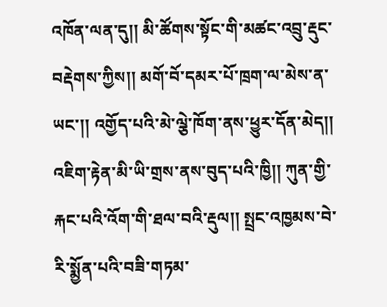འཁོན་ལན་དུ།། མི་ཚོགས་སྟོང་གི་མཚང་འབྲུ་རྡུང་བརྡེགས་ཀྱིས།། མགོ་བོ་དམར་པོ་ཁྲག་ལ་མེས་ན་ཡང་།། འགྱོད་པའི་མེ་ལྕེ་ཁོག་ནས་ཕྱུར་དོན་མེད།།
འཇིག་རྟེན་མི་ཡི་གྲས་ནས་བུད་པའི་ཁྱི།། ཀུན་གྱི་རྐང་པའི་འོག་གི་ཐལ་བའི་རྡུལ།། སྤྲང་འཁྱམས་བེ་རི་སྨྱོན་པའི་བཟི་གཏམ་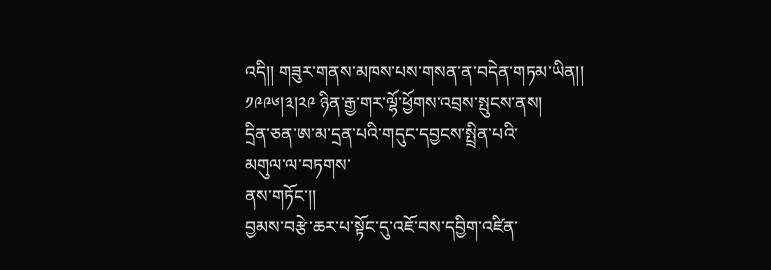འདི།། གཟུར་གནས་མཁས་པས་གསན་ན་བདེན་གཏམ་ཡིན།།
༡༩༩༦།༣།༢༩ ཉིན་རྒྱ་གར་ལྷོ་ཕྱོགས་འབྲས་སྤུངས་ནས།
དྲིན་ཅན་ཨ་མ་དྲན་པའི་གདུང་དབྱངས་སྤྲིན་པའི་
མགུལ་ལ་བཏགས་
ནས་གཏོང་།།
བྱམས་བརྩེ་ཆར་པ་སྟོང་དུ་འཇོ་བས་དབྱིག་འཛིན་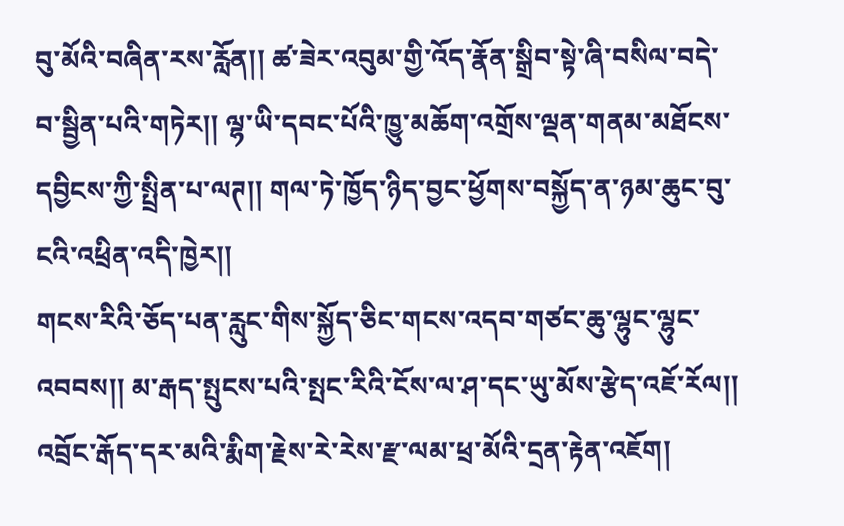བུ་མོའི་བཞིན་རས་རློན།། ཚ་ཟེར་འབུམ་གྱི་འོད་རྣོན་སྒྲིབ་སྟེ་ཞི་བསིལ་བདེ་བ་སྦྱིན་པའི་གཏེར།། ལྷ་ཡི་དབང་པོའི་ཁྱུ་མཆོག་འགྲོས་ལྡན་གནམ་མཐོངས་དབྱིངས་ཀྱི་སྤྲིན་པ་ལཊ།། གལ་ཏེ་ཁྱོད་ཉིད་བྱང་ཕྱོགས་བསྐྱོད་ན་ཉམ་ཆུང་བུ་ངའི་འཕྲིན་འདི་ཁྱེར།།
གངས་རིའི་ཅོད་པན་རླུང་གིས་སྐྱོད་ཅིང་གངས་འདབ་གཙང་ཆུ་ལྷུང་ལྷུང་འབབས།། མ་རྒད་སྤུངས་པའི་སྤང་རིའི་ངོས་ལ་ཤ་དང་ཡུ་མོས་རྩེད་འཇོ་རོལ།། འབྲོང་རྒོད་དར་མའི་རྨིག་རྗེས་རེ་རེས་རྫ་ལམ་ཕྲ་མོའི་དྲན་རྟེན་འཇོག།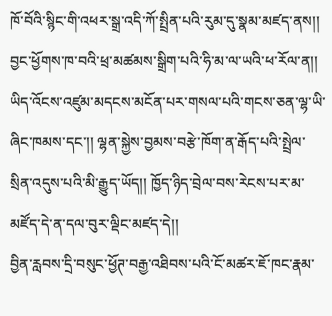ཁོ་བོའི་སྙིང་གི་འཕར་སྒྲ་འདི་ཀོ་སྤྲིན་པའི་རུམ་དུ་སྣམ་མཛད་ནས།།
བྱང་ཕྱོགས་ཁ་བའི་ཕྲ་མཚམས་སྒྲིག་པའི་ཧི་མ་ལ་ཡའི་ཕ་རོལ་ན།། ཡིད་འོངས་འཛུམ་མདངས་མངོན་པར་གསལ་པའི་གངས་ཅན་ལྷ་ཡི་ཞིང་ཁམས་དང་།། ལྷན་སྐྱེས་བྱམས་བརྩེ་ཁོག་ན་རྒོད་པའི་སྤྲེལ་སྲིན་འདུས་པའི་མི་རྒྱུད་ཡོད།། ཁྱོད་ཉིད་བྲེལ་བས་རེངས་པར་མ་མཛོད་དེ་ན་དལ་བུར་ལྡིང་མཛད་དེ།།
བྱིན་རླབས་དྲི་བསུང་ཕྱོཊ་བརྒྱ་འཐིབས་པའི་ངོ་མཚར་ཇོ་ཁང་རྣམ་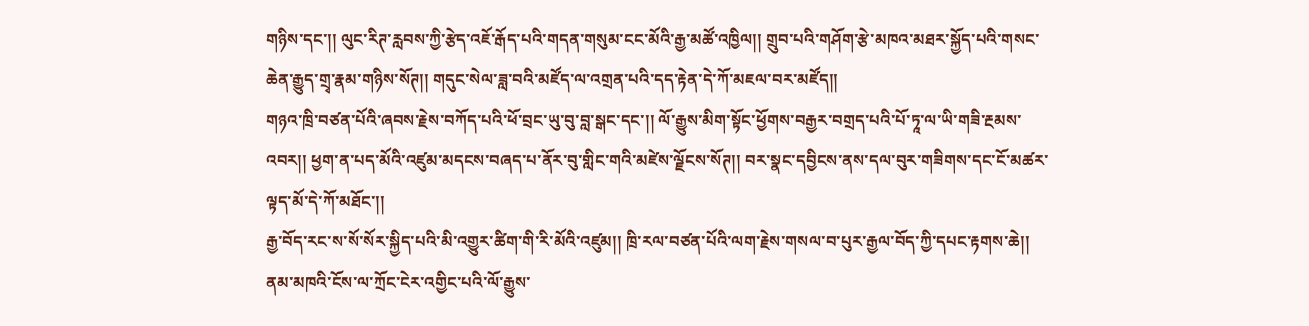གཉིས་དང་།། ལུང་རིཊ་རླབས་ཀྱི་རྩེད་འཇོ་རྒོད་པའི་གདན་གསུམ་ངང་མོའི་རྒྱ་མཚོ་འཁྱིལ།། གྲུབ་པའི་གཤོག་རྩེ་མཁའ་མཐར་སྐྱོད་པའི་གསང་ཆེན་རྒྱུད་གྲྭ་རྣམ་གཉིས་སོཊ།། གདུང་སེལ་ཟླ་བའི་མཛོད་ལ་འགྲན་པའི་དད་རྟེན་དེ་ཀོ་མཇལ་བར་མཛོད།།
གཉའ་ཁྲི་བཙན་པོའི་ཞབས་རྗེས་བཀོད་པའི་ཕོ་བྲང་ཡུ་བུ་བླ་སྒང་དང་།། ལོ་རྒྱུས་མིག་སྟོང་ཕྱོགས་བརྒྱར་བགྲད་པའི་པོ་ཏཱ་ལ་ཡི་གཟི་རྔམས་འབར།། ཕྱག་ན་པད་མོའི་འཛུམ་མདངས་བཞད་པ་ནོར་བུ་གླིང་གའི་མཛེས་ལྗོངས་སོཊ།། བར་སྣང་དབྱིངས་ནས་དལ་བུར་གཟིགས་དང་ངོ་མཚར་ལྟད་མོ་དེ་ཀོ་མཐོང་།།
རྒྱ་བོད་རང་ས་སོ་སོར་སྐྱིད་པའི་མི་འགྱུར་ཚིག་གི་རི་མོའི་འཛུམ།། ཁྲི་རལ་བཙན་པོའི་ལག་རྗེས་གསལ་བ་པུར་རྒྱལ་བོད་ཀྱི་དཔང་རྟགས་ཆེ།། ནམ་མཁའི་ངོས་ལ་ཀྲོང་ངེར་འགྱིང་པའི་ལོ་རྒྱུས་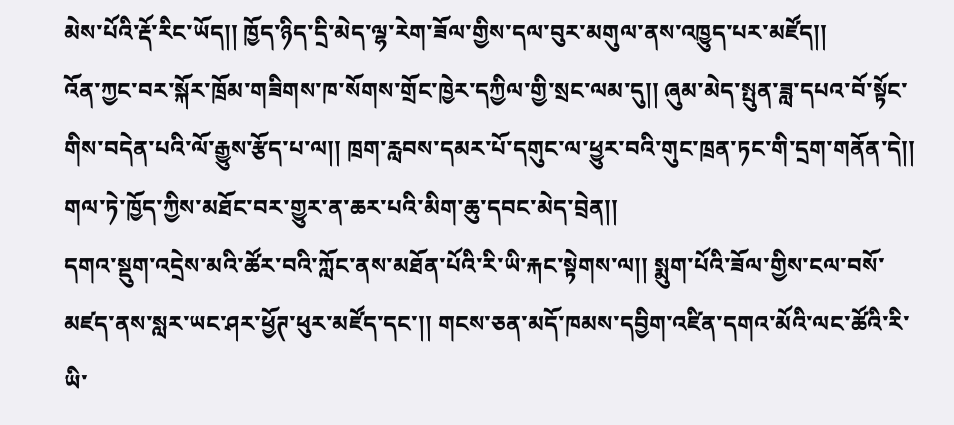མེས་པོའི་རྡོ་རིང་ཡོད།། ཁྱོད་ཉིད་དྲི་མེད་ལྷ་རེག་ཟོལ་གྱིས་དལ་བུར་མགུལ་ནས་འཁྱུད་པར་མཛོད།།
འོན་ཀྱང་བར་སྐོར་ཁྲོམ་གཟིགས་ཁ་སོགས་གྲོང་ཁྱེར་དཀྱིལ་གྱི་སྲང་ལམ་དུ།། ཞུམ་མེད་སྤུན་ཟླ་དཔའ་བོ་སྟོང་གིས་བདེན་པའི་ལོ་རྒྱུས་རྩོད་པ་ལ།། ཁྲག་རླབས་དམར་པོ་དགུང་ལ་ཕྱུར་བའི་གུང་ཁྲན་ཏང་གི་དྲག་གནོན་དེ།། གལ་ཏེ་ཁྱོད་ཀྱིས་མཐོང་བར་གྱུར་ན་ཆར་པའི་མིག་ཆུ་དབང་མེད་བྲེན།།
དགའ་སྡུག་འདྲེས་མའི་ཚོར་བའི་ཀློང་ནས་མཐོན་པོའི་རི་ཡི་རྐང་སྟེགས་ལ།། སྨུག་པོའི་ཟོལ་གྱིས་ངལ་བསོ་མཛད་ནས་སླར་ཡང་ཤར་ཕྱོཊ་ཕུར་མཛོད་དང་།། གངས་ཅན་མདོ་ཁམས་དབྱིག་འཛིན་དགའ་མོའི་ལང་ཚོའི་རི་ཡི་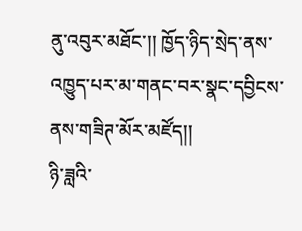ནུ་འབུར་མཐོང་།། ཁྱོད་ཉིད་སྲེད་ནས་འཁྱུད་པར་མ་གནང་བར་སྣང་དབྱིངས་ནས་གཟིཊ་མོར་མཛོད།།
ཉི་ཟླའི་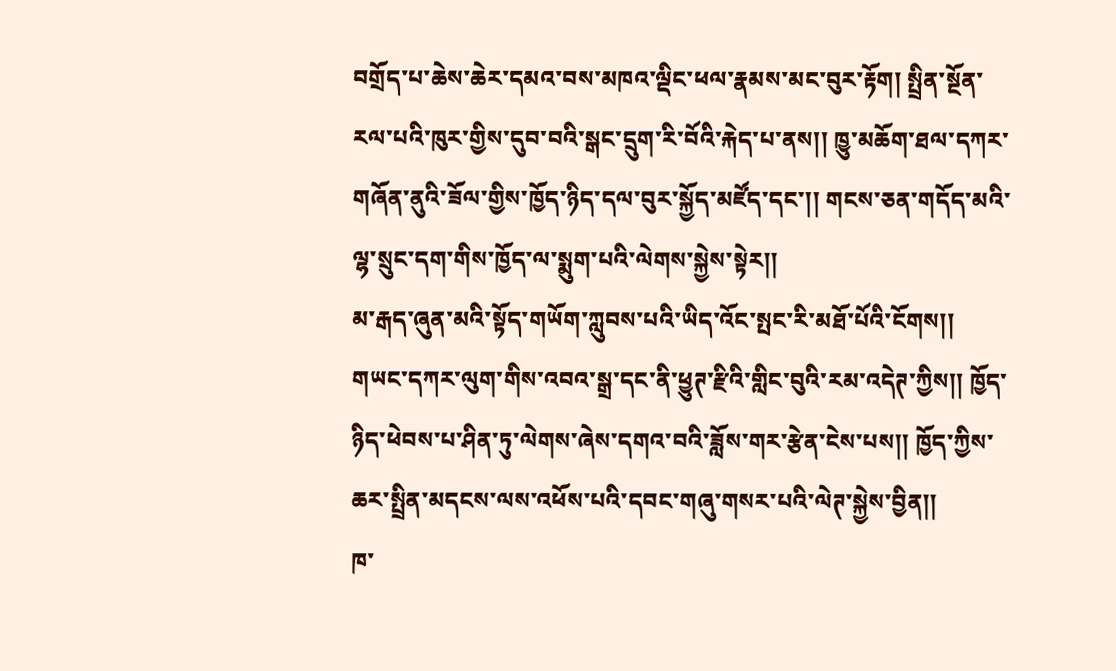བགྲོད་པ་ཆེས་ཆེར་དམའ་བས་མཁའ་ལྡིང་ཕལ་རྣམས་མང་བུར་རྟོག། སྤྲིན་སྔོན་རལ་པའི་ཁུར་གྱིས་དུབ་བའི་སྒང་དྲུག་རི་བོའི་རྐེད་པ་ནས།། ཁྱུ་མཆོག་ཐལ་དཀར་གཞོན་ནུའི་ཟོལ་གྱིས་ཁྱོད་ཉིད་དལ་བུར་སྐྱོད་མཛོད་དང་།། གངས་ཅན་གདོད་མའི་ལྷ་སྲུང་དག་གིས་ཁྱོད་ལ་སྨུག་པའི་ལེགས་སྐྱེས་སྟེར།།
མ་རྒད་ཞུན་མའི་སྟོད་གཡོག་ཀླུབས་པའི་ཡིད་འོང་སྤང་རི་མཐོ་པོའི་ངོགས།། གཡང་དཀར་ལུག་གིས་འབའ་སྒྲ་དང་ནི་ཕྱུཊ་རྫིའི་གླིང་བུའི་རམ་འདེཊ་ཀྱིས།། ཁྱོད་ཉིད་ཕེབས་པ་ཤིན་ཏུ་ལེགས་ཞེས་དགའ་བའི་ཟློས་གར་རྩེན་ངེས་པས།། ཁྱོད་ཀྱིས་ཆར་སྤྲིན་མདངས་ལས་འཕོས་པའི་དབང་གཞུ་གསར་པའི་ལེཊ་སྐྱེས་བྱིན།།
ཁ་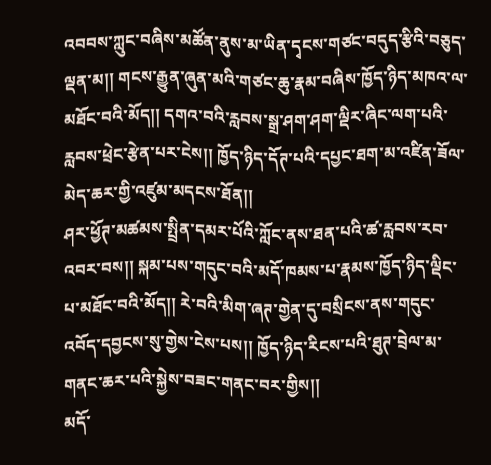འབབས་ཀླུང་བཞིས་མཚོན་ནུས་མ་ཡིན་དྭངས་གཙང་བདུད་རྩིའི་བཅུད་ལྡན་མ།། གངས་རྒྱུན་ཞུན་མའི་གཙང་ཆུ་རྣམ་བཞིས་ཁྱོད་ཉིད་མཁའ་ལ་མཐོང་བའི་མོད།། དགའ་བའི་རླབས་སྒྲ་ཤག་ཤག་ལྡིར་ཞིང་ལག་པའི་རླབས་ཕྲེང་རྩེན་པར་ངེས།། ཁྱོད་ཉིད་དོཊ་པའི་དཔྱང་ཐག་མ་འཛིན་ཟོལ་མེད་ཆར་གྱི་འཛུམ་མདངས་ཐོན།།
ཤར་ཕྱོཊ་མཚམས་སྤྲིན་དམར་པོའི་ཀློང་ནས་ཐན་པའི་ཚ་རླབས་རབ་འབར་བས།། སྐམ་པས་གདུང་བའི་མདོ་ཁམས་པ་རྣམས་ཁྱོད་ཉིད་ལྡིང་པ་མཐོང་བའི་མོད།། རེ་བའི་མིག་ཞཊ་གྱེན་དུ་བསྲིངས་ནས་གདུང་འབོད་དབྱངས་སུ་གྱེས་ངེས་པས།། ཁྱོད་ཉིད་རིངས་པའི་ཐུཊ་བྲེལ་མ་གནང་ཆར་པའི་སྐྱེས་བཟང་གནང་བར་གྱིས།།
མདོ་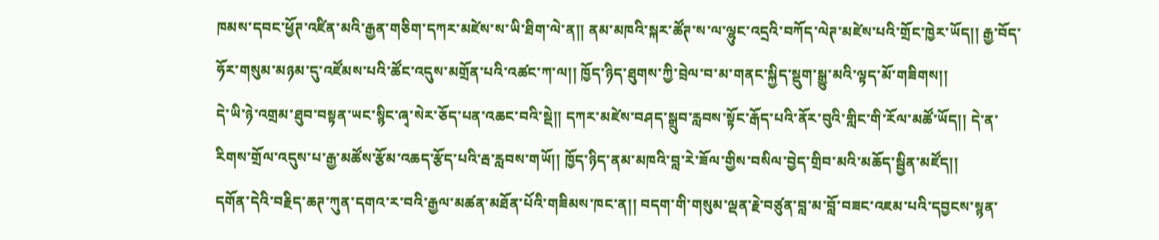ཁམས་དབང་ཕྱོཊ་འཛིན་མའི་རྒྱན་གཅིག་དཀར་མཛེས་ས་ཡི་ཐིག་ལེ་ན།། ནམ་མཁའི་སྐར་ཚོཊ་ས་ལ་ལྷུང་འདྲའི་བཀོད་ལེཊ་མཛེས་པའི་གྲོང་ཁྱེར་ཡོད།། རྒྱ་བོད་ཧོར་གསུམ་མཉམ་དུ་འཛོམས་པའི་ཚོང་འདུས་མགྲོན་པའི་འཚང་ཀ་ལ།། ཁྱོད་ཉིད་ཐུགས་ཀྱི་བྲེལ་བ་མ་གནང་སྐྱིད་སྡུག་སྒྱུ་མའི་ལྟད་མོ་གཟིགས།།
དེ་ཡི་ཉེ་འགྲམ་ཐུབ་བསྟན་ཡང་སྙིང་ཞྭ་སེར་ཅོད་པན་འཆང་བའི་སྡེ།། དཀར་མཛེས་བཤད་སྒྲུབ་རླབས་སྟོང་རྒོད་པའི་ནོར་བུའི་གླིང་གི་རོལ་མཚོ་ཡོད།། དེ་ན་རིགས་གྲོལ་འདུས་པ་རྒྱ་མཚོས་རྩོམ་འཆད་རྩོད་པའི་རྦ་རླབས་གཡོ།། ཁྱོད་ཉིད་ནམ་མཁའི་བླ་རེ་ཟོལ་གྱིས་བསིལ་བྱེད་གྲིབ་མའི་མཆོད་སྦྱིན་མཛོད།།
དགོན་དེའི་བརྗིད་ཆཊ་ཀུན་དགའ་ར་བའི་རྒྱལ་མཚན་མཐོན་པོའི་གཟིམས་ཁང་ན།། བདག་གི་གསུམ་ལྡན་རྗེ་བཙུན་བླ་མ་བློ་བཟང་འཇམ་པའི་དབྱངས་སྙན་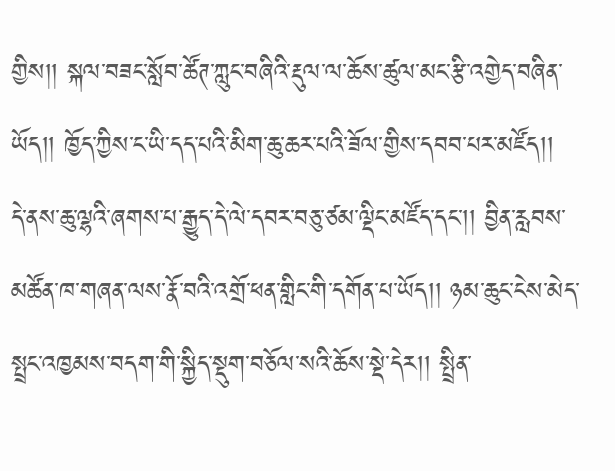གྱིས།། སྐལ་བཟང་སློབ་ཚོཊ་ཀླུང་བཞིའི་རྡུལ་ལ་ཆོས་ཚུལ་མང་རྩི་འགྱེད་བཞིན་ཡོད།། ཁྱོད་ཀྱིས་ང་ཡི་དད་པའི་མིག་ཆུ་ཆར་པའི་ཟོལ་གྱིས་དབབ་པར་མཛོད།།
དེ་ནས་ཆུ་ལྷའི་ཞགས་པ་རྒྱུད་དེ་ལེ་དབར་བཅུ་ཙམ་ལྡིང་མཛོད་དང་།། བྱིན་རླབས་མཚོན་ཁ་གཞན་ལས་རྣོ་བའི་འགྲོ་ཕན་གླིང་གི་དགོན་པ་ཡོད།། ཉམ་ཆུང་ངེས་མེད་སྤྲང་འཁྱམས་བདག་གི་སྐྱིད་སྡུག་བཅོལ་སའི་ཆོས་སྡེ་དེར།། སྤྲིན་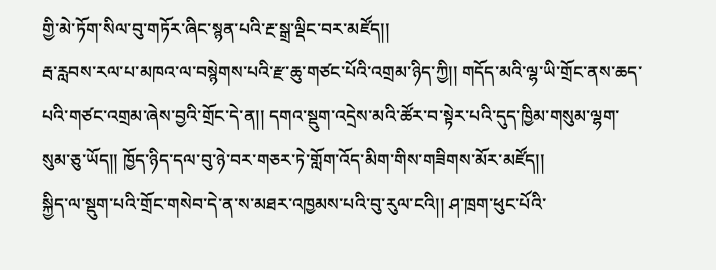གྱི་མེ་ཏོག་སིལ་བུ་གཏོར་ཞིང་སྙན་པའི་རྔ་སྒྲ་ལྡིང་བར་མཛོད།།
རྦ་རླབས་རལ་པ་མཁའ་ལ་བསྙེགས་པའི་རྫ་ཆུ་གཙང་པོའི་འགྲམ་ཉིད་ཀྱི།། གདོད་མའི་ལྷ་ཡི་གྲོང་ནས་ཆད་པའི་གཙང་འགྲམ་ཞེས་བྱའི་གྲོང་དེ་ན།། དགའ་སྡུག་འདྲེས་མའི་ཚོར་བ་སྟེར་པའི་དུད་ཁྱིམ་གསུམ་ལྷག་སུམ་ཅུ་ཡོད།། ཁྱོད་ཉིད་དལ་བུ་ཉེ་བར་གཅར་ཏེ་གློག་འོད་མིག་གིས་གཟིགས་མོར་མཛོད།།
སྐྱིད་ལ་སྡུག་པའི་གྲོང་གསེབ་དེ་ན་ས་མཐར་འཁྱམས་པའི་བུ་རུལ་ངའི།། ཤ་ཁྲག་ཕུང་པོའི་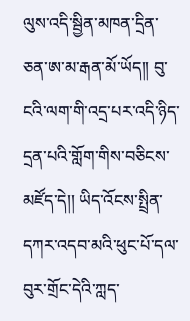ལུས་འདི་སྦྱིན་མཁན་དྲིན་ཅན་ཨ་མ་རྒན་མོ་ཡོད།། བུ་ངའི་ལག་གི་འདྲ་པར་འདི་ཉིད་དྲན་པའི་གློག་གིས་བཅིངས་མཛོད་དེ།། ཡིད་འོངས་སྤྲིན་དཀར་འདབ་མའི་ཕུང་པོ་དལ་བུར་གྲོང་དེའི་ཀླད་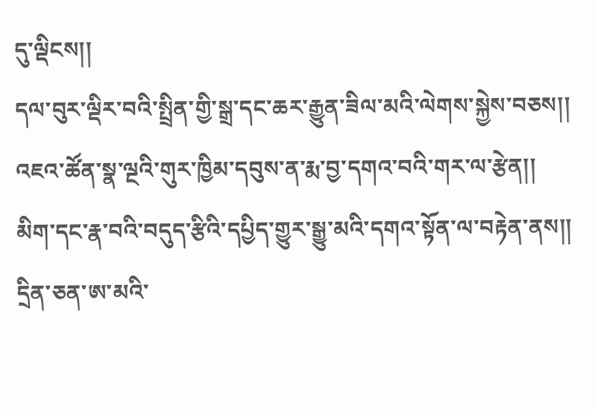དུ་ལྡིངས།།
དལ་བུར་ལྡིར་བའི་སྤྲིན་གྱི་སྒྲ་དང་ཆར་རྒྱུན་ཟིལ་མའི་ལེགས་སྐྱེས་བཅས།། འཇའ་ཚོན་སྣ་ལྔའི་གུར་ཁྱིམ་དབུས་ན་རྨ་བྱ་དགའ་བའི་གར་ལ་རྩེན།། མིག་དང་རྣ་བའི་བདུད་རྩིའི་དཔྱིད་གྱུར་སྒྱུ་མའི་དགའ་སྟོན་ལ་བརྟེན་ནས།། དྲིན་ཅན་ཨ་མའི་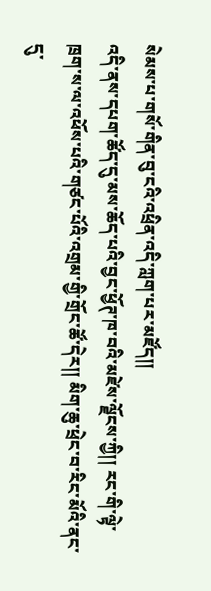སེམས་པ་གསོ་གིན་བུ་ངའི་འཕྲིན་འདི་ཀླག་པར་མཛོད།།
འདི་ནས་དཔག་ཚོད་དུ་མས་ཆོད་པའི་བྱང་ཕྱོཊ་ཁ་བའི་མཛེས་ལྗོངས་ཀྱི།། རང་གི་ལྟེ་ཁྲག་ས་ལ་འཕོས་པའི་གཙང་པོའི་འགྲམ་གྱི་གྲོང་ཚོ་དེར།། མིག་ཆུ་ཕྲེང་བ་རིང་མོའི་ནང་དུ་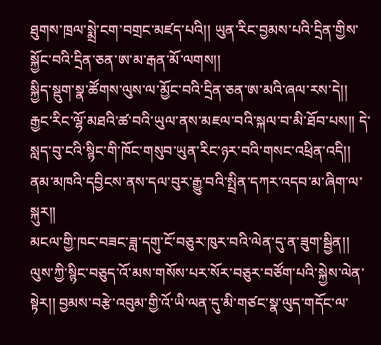ཐུགས་ཁྲལ་སྨྲེ་ངག་བགྲང་མཛད་པའི།། ཡུན་རིང་བྱམས་པའི་དྲིན་གྱིས་སྐྱོང་བའི་དྲིན་ཅན་ཨ་མ་རྒན་མོ་ལགས།།
སྐྱིད་སྡུག་སྣ་ཚོགས་ལུས་ལ་མྱོང་བའི་དྲིན་ཅན་ཨ་མའི་ཞལ་རས་དེ།། རྒྱང་རིང་ལྷོ་མཐའི་ཚ་བའི་ཡུལ་ནས་མཇལ་བའི་སྐལ་བ་མི་ཐོབ་པས།། དེ་སླད་བུ་ངའི་སྙིང་གི་ཁོང་གསུབ་ཡུན་རིང་ཉར་བའི་གསང་འཕྲིན་འདི།། ནམ་མཁའི་དབྱིངས་ནས་དལ་བུར་རྒྱུ་བའི་སྤྲིན་དཀར་འདབ་མ་ཞིག་ལ་སྐུར།།
མངལ་གྱི་ཁང་བཟང་ཟླ་དགུ་ངོ་བཅུར་ཁུར་བའི་ལེན་དུ་ན་ཟུག་སྦྱིན།། ལུས་ཀྱི་སྙིང་བཅུད་འོ་མས་གསོས་པར་སོར་བཅུར་བཙོག་པའི་སྐྱེས་ལེན་སྟེར།། བྱམས་བརྩེ་འབུམ་གྱི་འོ་ཡི་ལན་དུ་མི་གཙང་སྣ་ལུད་གདོང་ལ་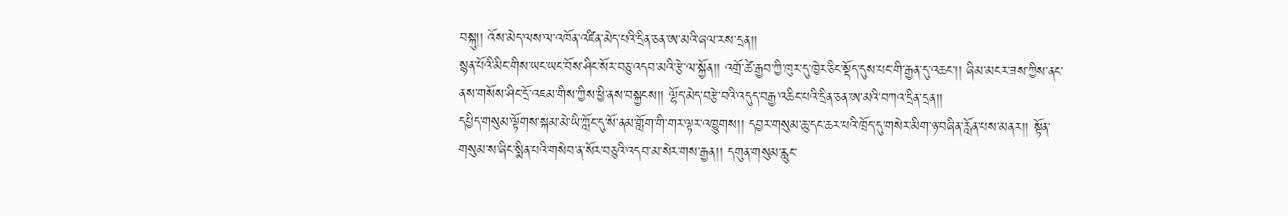བསྐུ།། འོས་མེད་ལས་ལ་འཁོན་འཛིན་མེད་པའི་དྲིན་ཅན་ཨ་མའི་ཞལ་རས་དྲན།།
སྙན་པོའི་མིང་གིས་ཡང་ཡང་བོས་ཤིང་སོར་བཅུ་འདབ་མའི་རྩེ་ལ་སྐྱོན།། འགྲོ་ཚེ་རྒྱབ་ཀྱི་ཁུར་དུ་ཁྱེར་ཅིང་སྡོད་དུས་པང་གི་རྒྱན་དུ་འཆང་།། ཞིམ་མངར་ཟས་ཀྱིས་ནང་ནས་གསོས་ཤིང་དྲོ་འཇམ་གིས་ཀྱིས་ཕྱི་ནས་བསྐྱངས།། ལྷོད་མེད་བརྩེ་བའི་འདུད་བརྒྱ་འཆིང་པའི་དྲིན་ཅན་ཨ་མའི་བཀའ་དྲིན་དྲན།།
དཔྱིད་གསུམ་ལྟོགས་སྐམ་མེ་ཡི་ཀློང་དུ་སོ་ནམ་གློག་གི་གར་ལྟར་འཁྱུགས།། དབྱར་གསུམ་ཆུ་དང་ཆར་པའི་ཁྲོད་དུ་གསེར་མིག་ཉ་བཞིན་རློན་པས་མནར།། སྟོན་གསུམ་ས་ཞིང་སྨིན་པའི་གསེབ་ན་སོར་བཅུའི་འདབ་མ་སེར་གས་རྒྱན།། དགུན་གསུམ་རླུང་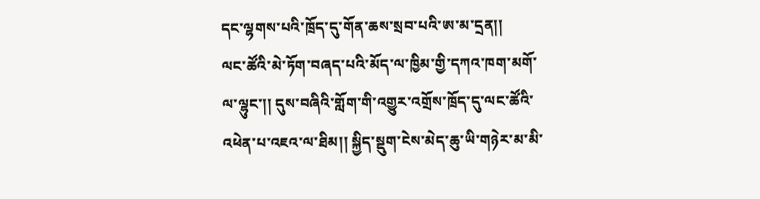དང་ལྷགས་པའི་ཁྲོད་དུ་གོན་ཆས་སྲབ་པའི་ཨ་མ་དྲན།།
ལང་ཚོའི་མེ་ཏོག་བཞད་པའི་མོད་ལ་ཁྱིམ་གྱི་དཀའ་ཁག་མགོ་ལ་ལྷུང་།། དུས་བཞིའི་གློག་གི་འགྱུར་འགྲོས་ཁྲོད་དུ་ལང་ཚོའི་འཕེན་པ་འཇའ་ལ་ཐིམ།། སྐྱིད་སྡུག་ངེས་མེད་ཆུ་ཡི་གཉེར་མ་མི་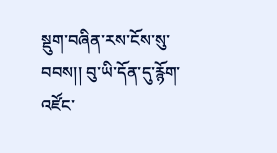སྡུག་བཞིན་རས་ངོས་སུ་བབས།། བུ་ཡི་དོན་དུ་རྙོག་འཛོང་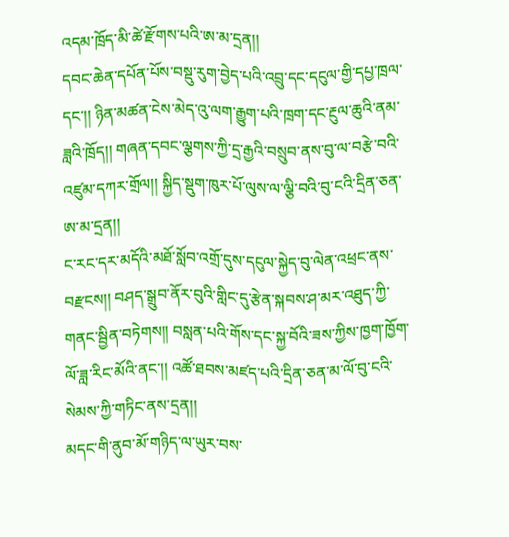འདམ་ཁྲོད་མི་ཚེ་རྫོགས་པའི་ཨ་མ་དྲན།།
དབང་ཆེན་དཔོན་པོས་བསྡུ་རུག་བྱེད་པའི་འབྲུ་དང་དངུལ་གྱི་དཔྱ་ཁྲལ་དང་།། ཉིན་མཚན་ངེས་མེད་འུ་ལག་རྒྱུག་པའི་ཁྲག་དང་རྔུལ་ཆུའི་ནམ་ཟླའི་ཁྲོད།། གཞན་དབང་ལྕགས་ཀྱི་དྲ་རྒྱའི་བསྲུབ་ནས་བུ་ལ་བརྩེ་བའི་འཛུམ་དཀར་གྲོལ།། སྐྱིད་སྡུག་ཁུར་པོ་ལུས་ལ་ལྕི་བའི་བུ་ངའི་དྲིན་ཅན་ཨ་མ་དྲན།།
ང་རང་དར་མདོའི་མཐོ་སློབ་འགྲོ་དུས་དངུལ་སྐྱེད་བུ་ལེན་འཕྲང་ནས་བརྫངས།། བཤད་སྒྲུབ་ནོར་བུའི་གླིང་དུ་རྩེན་སྐབས་ཤ་མར་འཐུད་ཀྱི་གནང་སྦྱིན་བཏེགས།། བསླན་པའི་གོས་དང་སྐྱ་བོའི་ཟས་ཀྱིས་ཁྱག་ཁྱོག་ལོ་ཟླ་རིང་མོའི་ནང་།། འཚོ་ཐབས་མཛད་པའི་དྲིན་ཅན་མ་ལོ་བུ་ངའི་སེམས་ཀྱི་གཏིང་ནས་དྲན།།
མདང་གི་ནུབ་མོ་གཉིད་ལ་ཡུར་བས་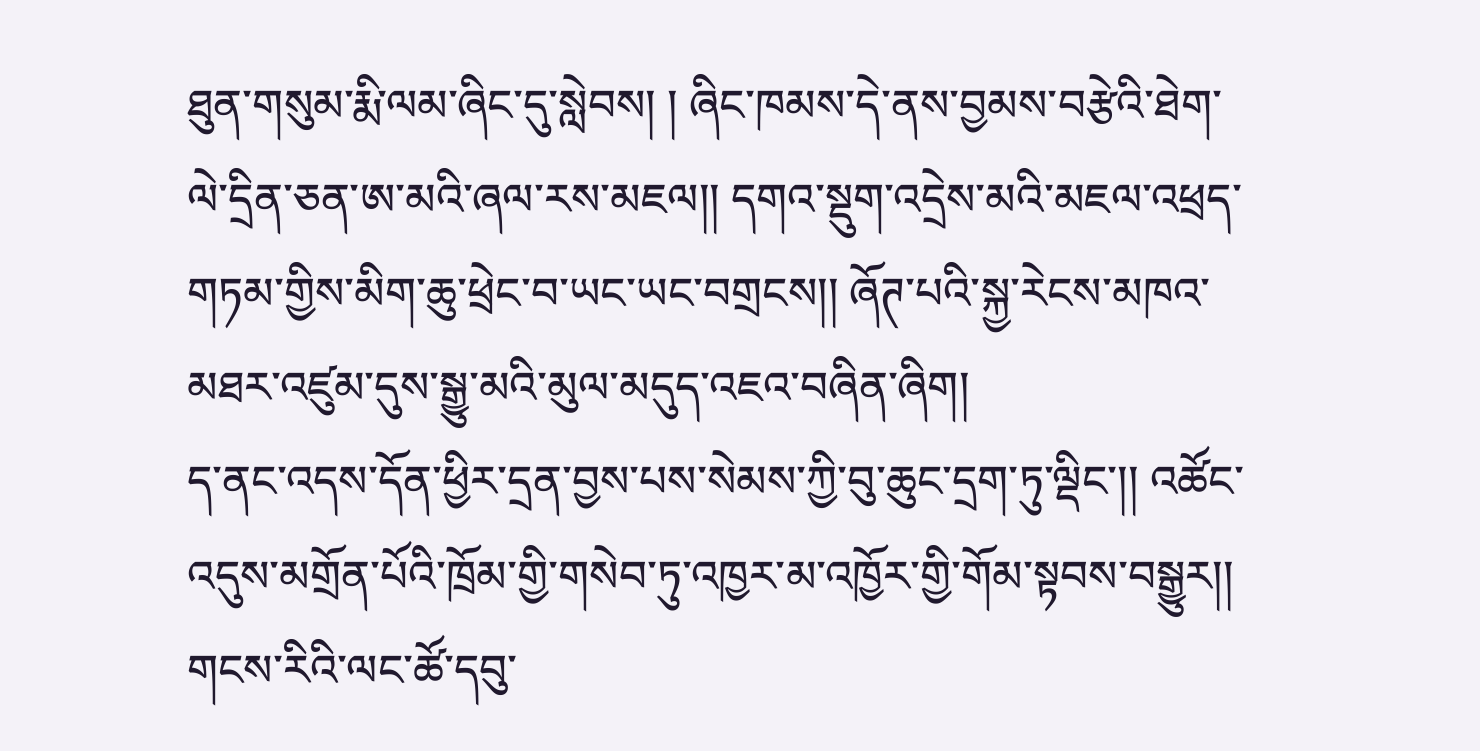ཐུན་གསུམ་རྨི་ལམ་ཞིང་དུ་སླེབས། ། ཞིང་ཁམས་དེ་ནས་བྱམས་བརྩེའི་ཐེག་ལེ་དྲིན་ཅན་ཨ་མའི་ཞལ་རས་མཇལ།། དགའ་སྡུག་འདྲེས་མའི་མཇལ་འཕྲད་གཏམ་གྱིས་མིག་ཆུ་ཕྲེང་བ་ཡང་ཡང་བགྲངས།། ཞོཊ་པའི་སྐྱ་རེངས་མཁའ་མཐར་འཛུམ་དུས་སྒྱུ་མའི་མུལ་མདུད་འཇའ་བཞིན་ཞིག།
ད་ནང་འདས་དོན་ཕྱིར་དྲན་བྱས་པས་སེམས་ཀྱི་བུ་ཆུང་དྲག་ཏུ་ལྡིང་།། འཚོང་འདུས་མགྲོན་པོའི་ཁྲོམ་གྱི་གསེབ་ཏུ་འཁྱར་མ་འཁྱོར་གྱི་གོམ་སྟབས་བསྒྱུར།། གངས་རིའི་ལང་ཚོ་དབུ་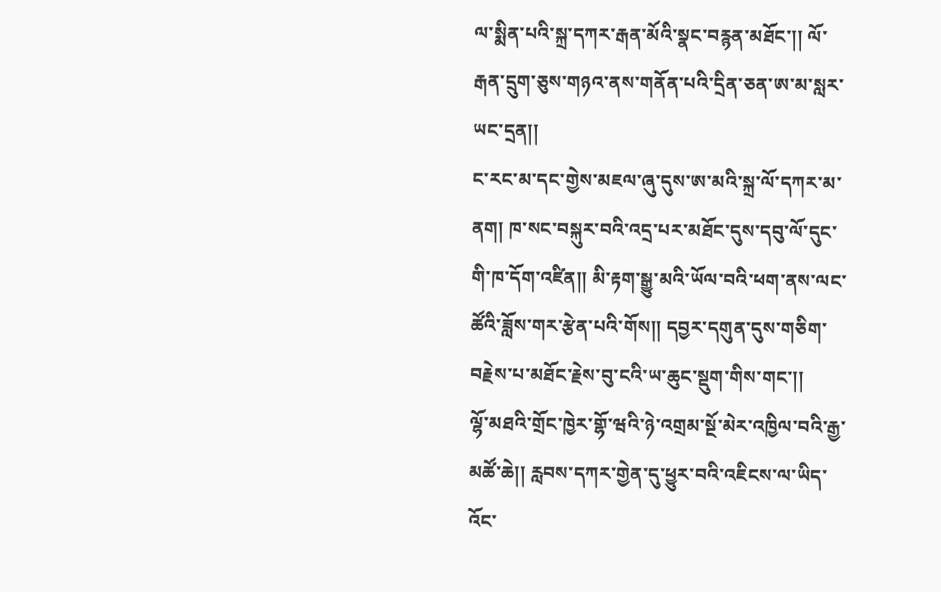ལ་སྨིན་པའི་སྐྲ་དཀར་རྒན་མོའི་སྣང་བརྙན་མཐོང་།། ལོ་རྒན་དྲུག་ཅུས་གཉའ་ནས་གནོན་པའི་དྲིན་ཅན་ཨ་མ་སླར་ཡང་དྲན།།
ང་རང་མ་དང་གྱེས་མཇལ་ཞུ་དུས་ཨ་མའི་སྐྲ་ལོ་དཀར་མ་ནག། ཁ་སང་བསྐུར་བའི་འདྲ་པར་མཐོང་དུས་དབུ་ལོ་དུང་གི་ཁ་དོག་འཛིན།། མི་རྟག་སྒྱུ་མའི་ཡོལ་བའི་ཕག་ནས་ལང་ཚོའི་ཟློས་གར་རྩེན་པའི་གོས།། དབྱར་དགུན་དུས་གཅིག་བརྗེས་པ་མཐོང་རྗེས་བུ་ངའི་ཡ་ཆུང་སྡུག་གིས་གང་།།
ལྷོ་མཐའི་གྲོང་ཁྱེར་གྷོ་ཝའི་ཉེ་འགྲམ་སྔོ་མེར་འཁྱིལ་བའི་རྒྱ་མཚོ་ཆེ།། རླབས་དཀར་གྱེན་དུ་ཕྱུར་བའི་འཇིངས་ལ་ཡིད་འོང་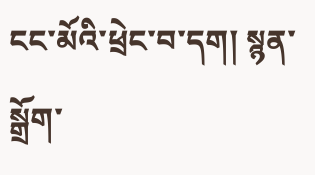ངང་མོའི་ཕྲེང་བ་དག། སྙན་སྒྲོག་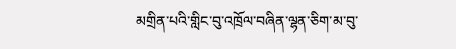མགྲིན་པའི་གླིང་བུ་འཁྲོལ་བཞིན་ལྷན་ཅིག་མ་བུ་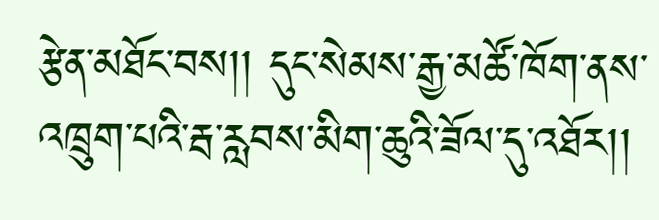རྩེན་མཐོང་བས།། དུང་སེམས་རྒྱ་མཚོ་ཁོག་ནས་འཁྲུག་པའི་རྦ་རླབས་མིག་ཆུའི་ཟོལ་དུ་འཐོར།།